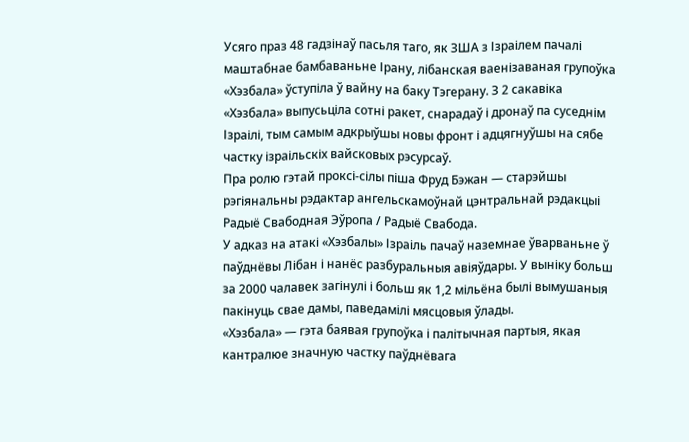Усяго праз 48 гадзінаў пасьля таго, як ЗША з Ізраілем пачалі маштабнае бамбаваньне Ірану, лібанская ваенізаваная групоўка «Хэзбала» ўступіла ў вайну на баку Тэгерану. З 2 сакавіка «Хэзбала» выпусьціла сотні ракет, снарадаў і дронаў па суседнім Ізраілі, тым самым адкрыўшы новы фронт і адцягнуўшы на сябе частку ізраільскіх вайсковых рэсурсаў.
Пра ролю гэтай проксі-сілы піша Фруд Бэжан — старэйшы рэгіянальны рэдактар ангельскамоўнай цэнтральнай рэдакцыі Радыё Свабодная Эўропа / Радыё Свабода.
У адказ на атакі «Хэзбалы» Ізраіль пачаў наземнае ўварваньне ў паўднёвы Лібан і нанёс разбуральныя авіяўдары. У выніку больш за 2000 чалавек загінулі і больш як 1,2 мільёна былі вымушаныя пакінуць свае дамы, паведамілі мясцовыя ўлады.
«Хэзбала» — гэта баявая групоўка і палітычная партыя, якая кантралюе значную частку паўднёвага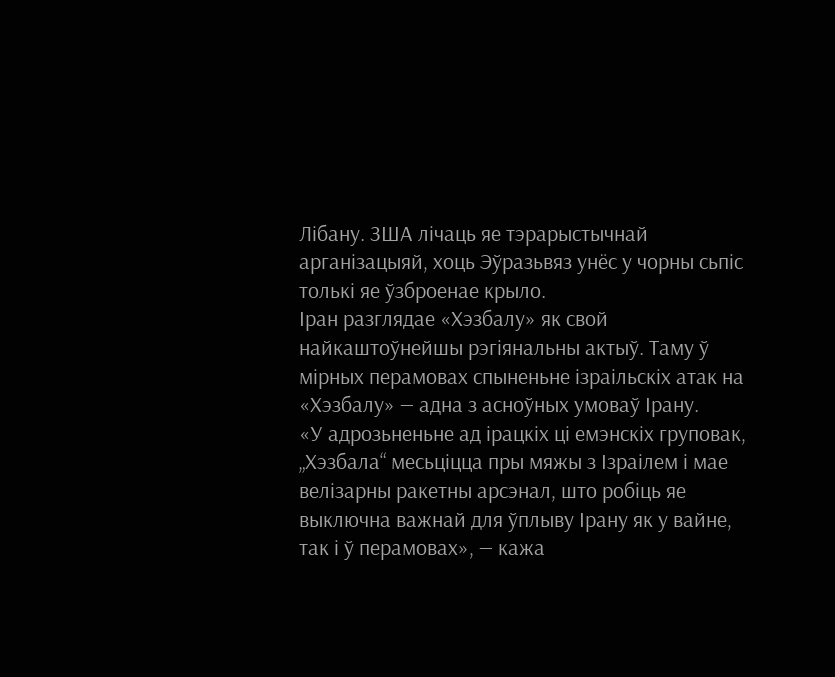Лібану. ЗША лічаць яе тэрарыстычнай арганізацыяй, хоць Эўразьвяз унёс у чорны сьпіс толькі яе ўзброенае крыло.
Іран разглядае «Хэзбалу» як свой найкаштоўнейшы рэгіянальны актыў. Таму ў мірных перамовах спыненьне ізраільскіх атак на «Хэзбалу» — адна з асноўных умоваў Ірану.
«У адрозьненьне ад ірацкіх ці емэнскіх груповак, „Хэзбала“ месьціцца пры мяжы з Ізраілем і мае велізарны ракетны арсэнал, што робіць яе выключна важнай для ўплыву Ірану як у вайне, так і ў перамовах», — кажа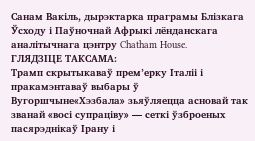Санам Вакіль, дырэктарка праграмы Блізкага Ўсходу і Паўночнай Афрыкі лёнданскага аналітычнага цэнтру Chatham House.
ГЛЯДЗІЦЕ ТАКСАМА:
Трамп скрытыкаваў прем’ерку Італіі і пракамэнтаваў выбары ў Вугоршчыне«Хэзбала» зьяўляецца асновай так званай «восі супраціву» — сеткі ўзброеных пасярэднікаў Ірану і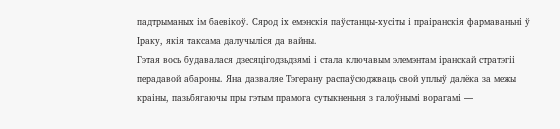падтрыманых ім баевікоў. Сярод іх емэнскія паўстанцы-хусіты і праіранскія фармаваньні ў Іраку, якія таксама далучыліся да вайны.
Гэтая вось будавалася дзесяцігодзьдзямі і стала ключавым элемэнтам іранскай стратэгіі перадавой абароны. Яна дазваляе Тэгерану распаўсюджваць свой уплыў далёка за межы краіны, пазьбягаючы пры гэтым прамога сутыкненьня з галоўнымі ворагамі —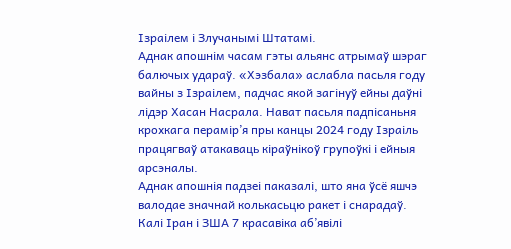Ізраілем і Злучанымі Штатамі.
Аднак апошнім часам гэты альянс атрымаў шэраг балючых удараў. «Хэзбала» аслабла пасьля году вайны з Ізраілем, падчас якой загінуў ейны даўні лідэр Хасан Насрала. Нават пасьля падпісаньня крохкага перамір’я пры канцы 2024 году Ізраіль працягваў атакаваць кіраўнікоў групоўкі і ейныя арсэналы.
Аднак апошнія падзеі паказалі, што яна ўсё яшчэ валодае значнай колькасьцю ракет і снарадаў.
Калі Іран і ЗША 7 красавіка аб’явілі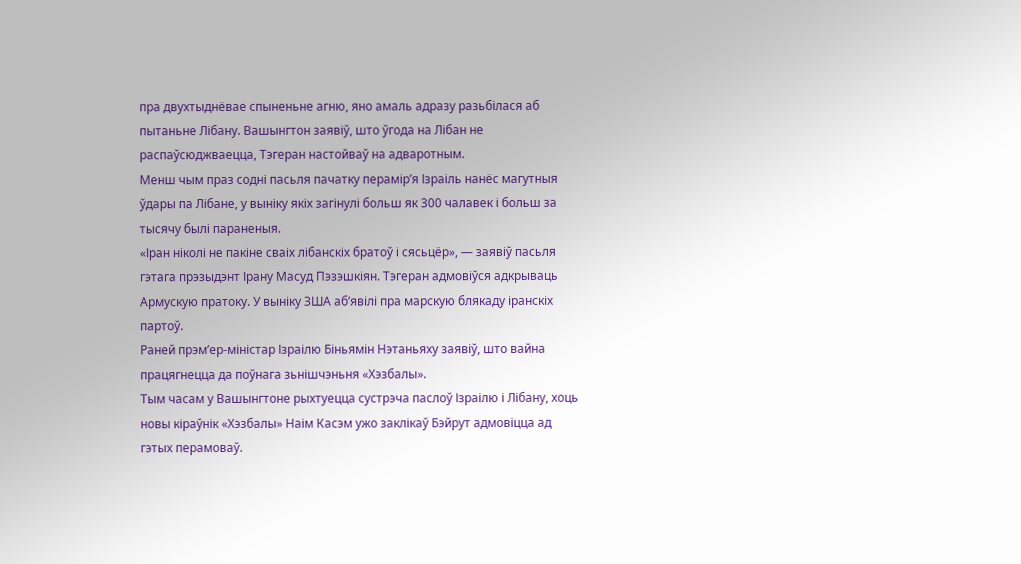пра двухтыднёвае спыненьне агню, яно амаль адразу разьбілася аб пытаньне Лібану. Вашынгтон заявіў, што ўгода на Лібан не распаўсюджваецца, Тэгеран настойваў на адваротным.
Менш чым праз содні пасьля пачатку перамір’я Ізраіль нанёс магутныя ўдары па Лібане, у выніку якіх загінулі больш як 300 чалавек і больш за тысячу былі параненыя.
«Іран ніколі не пакіне сваіх лібанскіх братоў і сясьцёр», — заявіў пасьля гэтага прэзыдэнт Ірану Масуд Пэзэшкіян. Тэгеран адмовіўся адкрываць Армускую пратоку. У выніку ЗША аб’явілі пра марскую блякаду іранскіх партоў.
Раней прэм’ер-міністар Ізраілю Біньямін Нэтаньяху заявіў, што вайна працягнецца да поўнага зьнішчэньня «Хэзбалы».
Тым часам у Вашынгтоне рыхтуецца сустрэча паслоў Ізраілю і Лібану, хоць новы кіраўнік «Хэзбалы» Наім Касэм ужо заклікаў Бэйрут адмовіцца ад гэтых перамоваў.